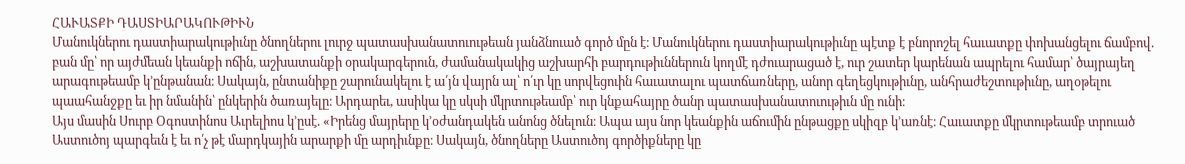ՀԱՒԱՏՔԻ ԴԱՍՏԻԱՐԱԿՈՒԹԻՒՆ
Մանուկներու դաստիարակութիւնը ծնողներու լուրջ պատասխանատուութեան յանձնուած գործ մըն է։ Մանուկներու դաստիարակութիւնը պէտք է բնորոշել հաւատքը փոխանցելու ճամբով. բան մը՝ որ այժմեան կեանքի ոճին, աշխատանքի օրակարգերուն, ժամանակակից աշխարհի բարդութիւններուն կողմէ դժուարացած է, ուր շատեր կարենան ապրելու համար՝ ծայրայեղ արագութեամբ կ՚ընթանան։ Սակայն, ընտանիքը շարունակելու է ա՛յն վայրն ալ՝ ո՛ւր կը սորվեցուին հաւատալու պատճառները, անոր գեղեցկութիւնը, անհրաժեշտութիւնը, աղօթելու պաահանջքը եւ իր նմանին՝ ընկերին ծառայելը։ Արդարեւ, ասիկա կը սկսի մկրտութեամբ՝ ուր կնքահայրը ծանր պատասխանատուութիւն մը ունի։
Այս մասին Սուրբ Օգոստինոս Աւրելիոս կ՚ըսէ. «Իրենց մայրերը կ՚օժանդակեն անոնց ծնելուն։ Ապա այս նոր կեանքին աճումին ընթացքը սկիզբ կ՚առնէ։ Հաւատքը մկրտութեամբ տրուած Աստուծոյ պարգեւն է եւ ո՛չ թէ մարդկային արարքի մը արդիւնքը։ Սակայն, ծնողները Աստուծոյ գործիքները կը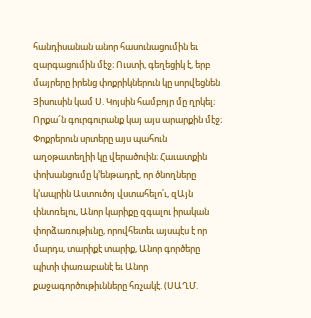հանդիսանան անոր հասունացումին եւ զարգացումին մէջ։ Ուստի, գեղեցիկ է, երբ մայրերը իրենց փոքրիկներուն կը սորվեցնեն Յիսուսին կամ Ս. Կոյսին համբոյր մը ղրկել։ Որքա՜ն գուրգուրանք կայ այս արարքին մէջ։ Փոքրերուն սրտերը այս պահուն աղօթատեղիի կը վերածուին։ Հաւատքին փոխանցումը կ՚ենթադրէ, որ ծնողները կ՚ապրին Աստուծոյ վստահելո՛ւ, զԱյն փնտռելու, Անոր կարիքը զգալու իրական փորձառութիւնը, որովհետեւ այսպէս է որ մարդս, տարիքէ տարիք, Անոր գործերը պիտի փառաբանէ եւ Անոր քաջագործութիւնները հռչակէ. (ՍԱՂՄ.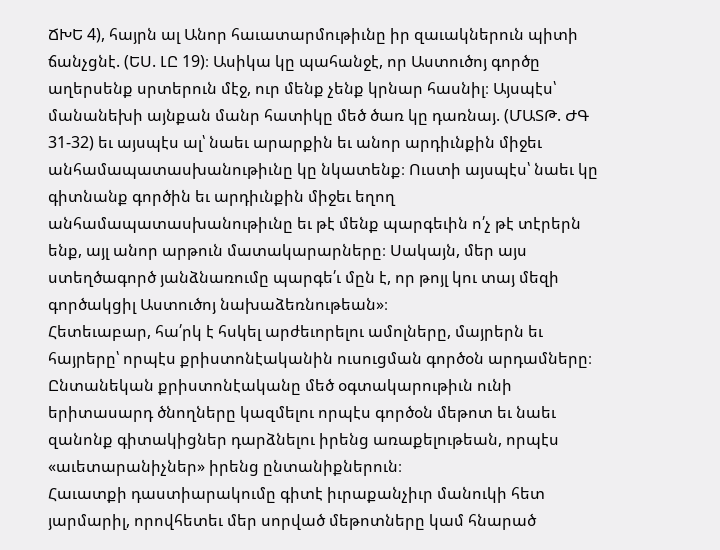ՃԽԵ 4), հայրն ալ Անոր հաւատարմութիւնը իր զաւակներուն պիտի ճանչցնէ. (ԵՍ. ԼԸ 19)։ Ասիկա կը պահանջէ, որ Աստուծոյ գործը աղերսենք սրտերուն մէջ, ուր մենք չենք կրնար հասնիլ։ Այսպէս՝ մանանեխի այնքան մանր հատիկը մեծ ծառ կը դառնայ. (ՄԱՏԹ. ԺԳ 31-32) եւ այսպէս ալ՝ նաեւ արարքին եւ անոր արդիւնքին միջեւ անհամապատասխանութիւնը կը նկատենք։ Ուստի այսպէս՝ նաեւ կը գիտնանք գործին եւ արդիւնքին միջեւ եղող անհամապատասխանութիւնը եւ թէ մենք պարգեւին ո՛չ թէ տէրերն ենք, այլ անոր արթուն մատակարարները։ Սակայն, մեր այս ստեղծագործ յանձնառումը պարգե՛ւ մըն է, որ թոյլ կու տայ մեզի գործակցիլ Աստուծոյ նախաձեռնութեան»։
Հետեւաբար, հա՛րկ է հսկել արժեւորելու ամոլները, մայրերն եւ հայրերը՝ որպէս քրիստոնէականին ուսուցման գործօն արդամները։
Ընտանեկան քրիստոնէականը մեծ օգտակարութիւն ունի երիտասարդ ծնողները կազմելու որպէս գործօն մեթոտ եւ նաեւ զանոնք գիտակիցներ դարձնելու իրենց առաքելութեան, որպէս «աւետարանիչներ» իրենց ընտանիքներուն։
Հաւատքի դաստիարակումը գիտէ իւրաքանչիւր մանուկի հետ յարմարիլ, որովհետեւ մեր սորված մեթոտները կամ հնարած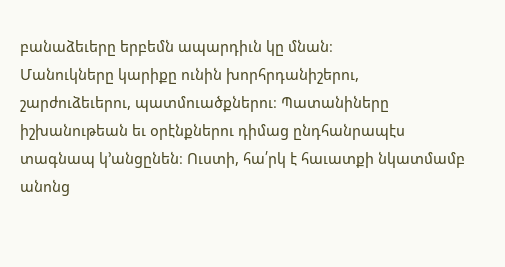բանաձեւերը երբեմն ապարդիւն կը մնան։
Մանուկները կարիքը ունին խորհրդանիշերու, շարժուձեւերու, պատմուածքներու։ Պատանիները իշխանութեան եւ օրէնքներու դիմաց ընդհանրապէս տագնապ կ՚անցընեն։ Ուստի, հա՛րկ է հաւատքի նկատմամբ անոնց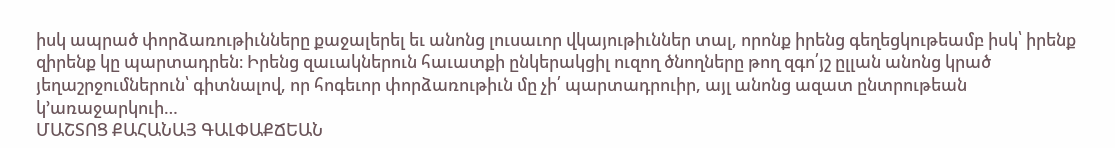իսկ ապրած փորձառութիւնները քաջալերել եւ անոնց լուսաւոր վկայութիւններ տալ, որոնք իրենց գեղեցկութեամբ իսկ՝ իրենք զիրենք կը պարտադրեն։ Իրենց զաւակներուն հաւատքի ընկերակցիլ ուզող ծնողները թող զգո՛յշ ըլլան անոնց կրած յեղաշրջումներուն՝ գիտնալով, որ հոգեւոր փորձառութիւն մը չի՛ պարտադրուիր, այլ անոնց ազատ ընտրութեան կ՚առաջարկուի…
ՄԱՇՏՈՑ ՔԱՀԱՆԱՅ ԳԱԼՓԱՔՃԵԱՆ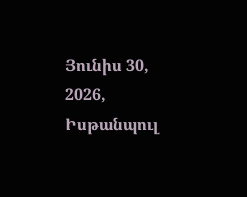Յունիս 30, 2026, Իսթանպուլ